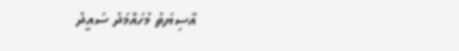އާސިޔަތު މުހައްމަދު ސައީދު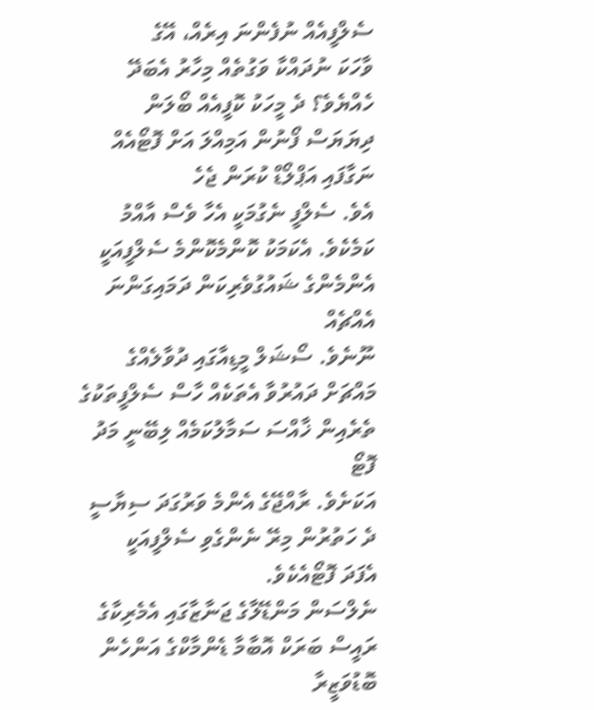ސެލްފީއެއް ނުފެންނަ އިރެއް، އޭގެ
ވާހަކަ ނުދައްކާ ވަގުތެއް މިހާރު އެބަދޭ ހެއްޔެވެ؟ ދެ މީހަކު ކޮފީއެއް ބޯލަން ދިޔަޔަސް ފޯނުން އަމިއްލަ އަށް ފޮޓޯއެއް ނަގާފައި އަޕްލޯޑް ކުރަން ޖެހެ
އެވެ. ސެލްފީ ނެގުމަކީ އެހާ ވެސް އާއްމު ކަމެކެވެ. އެކަމަކު ކޮންމެކޮންމެ ސެލްފީއަކީ އެންމެންގެ ޝައުގުވެރިކަން ދަމައިގަންނަ އެއްޗެއް
ނޫނެވެ. ސޯޝަލް މީޑިއާގައި ދުވާލެއްގެ މައްޗަށް ދައުރުވާ އެތަކެއް ހާސް ސެލްފީތަކުގެ ތެރެއިން ޚާއްސަ ސަމާލުކަމެއް ލިބޭނީ މަދު ފޮޓޯ
އަކަށެވެ. ރާއްޖޭގެ އެންމެ ވަރުގަދަ ސިޔާސީ ދެ ހަތުރުން މިރޭ ނެންގެވި ސެލްފީއަކީ
އެފަދަ ފޮޓޯއެކެވެ.
ނެލްސަން މަންޑޭލާގެ ޖަނާޒާގައި އެމެރިކާގެ ރައީސް ބަރަކް އޮބާމާ ޑެންމާކްގެ އަންހެން ބޮޑުވަޒީރާ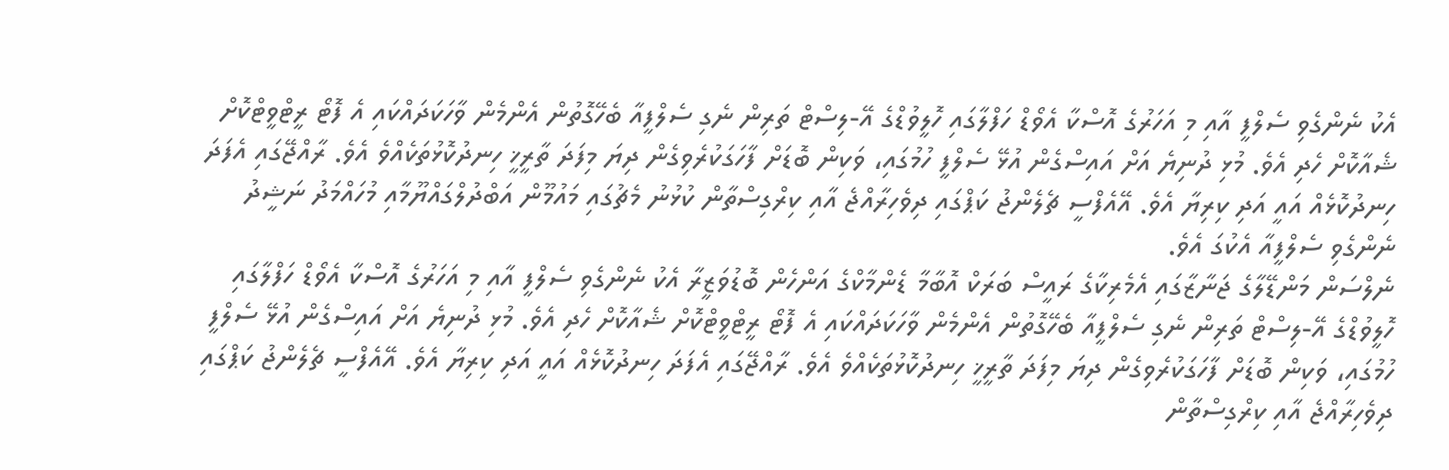އެކު ނެންގެވި ސެލްފީ އާއި މި އަހަރުގެ އޮސްކާ އެވޯޑް ހަފްލާގައި ހޮލީވުޑްގެ އޭ-ލިސްޓް ތަރިން ނެގި ސެލްފީއާ ބެހޭގޮތުން އެންމެން ވާހަކަދައްކައި އެ ފޮޓޯ ރީޓްވީޓްކޮށް ޝެއާކޮށް ހެދި އެވެ. މުޅި ދުނިޔެ އަށް އައިސްގެން އުޅޭ ސެލްފީ ހުމުގައި، ވަކިން ބޮޑަށް ފާހަގަކުރެވިގެން ދިޔަ މިފަދަ ތާރީޚީ ހިނދުކޮޅުތަކެއްވެ އެވެ. ރާއްޖޭގައި އެފަދަ ހިނދުކޮޅެއް އައީ އަދި ކިރިޔާ އެވެ. އޭއެފްސީ ޗެލެންޖު ކަޕްގައި ދިވެހިރާއްޖެ އާއި ކިރްގިސްތާން ކުޅުނު މެޗުގައި މައުމޫން އަބްދުލްގައްޔޫމާއި މުހައްމަދު ނަޝީދު ނެންގެވި ސެލްފީއާ އެކުގަ އެވެ.
ނެލްސަން މަންޑޭލާގެ ޖަނާޒާގައި އެމެރިކާގެ ރައީސް ބަރަކް އޮބާމާ ޑެންމާކްގެ އަންހެން ބޮޑުވަޒީރާ އެކު ނެންގެވި ސެލްފީ އާއި މި އަހަރުގެ އޮސްކާ އެވޯޑް ހަފްލާގައި ހޮލީވުޑްގެ އޭ-ލިސްޓް ތަރިން ނެގި ސެލްފީއާ ބެހޭގޮތުން އެންމެން ވާހަކަދައްކައި އެ ފޮޓޯ ރީޓްވީޓްކޮށް ޝެއާކޮށް ހެދި އެވެ. މުޅި ދުނިޔެ އަށް އައިސްގެން އުޅޭ ސެލްފީ ހުމުގައި، ވަކިން ބޮޑަށް ފާހަގަކުރެވިގެން ދިޔަ މިފަދަ ތާރީޚީ ހިނދުކޮޅުތަކެއްވެ އެވެ. ރާއްޖޭގައި އެފަދަ ހިނދުކޮޅެއް އައީ އަދި ކިރިޔާ އެވެ. އޭއެފްސީ ޗެލެންޖު ކަޕްގައި ދިވެހިރާއްޖެ އާއި ކިރްގިސްތާން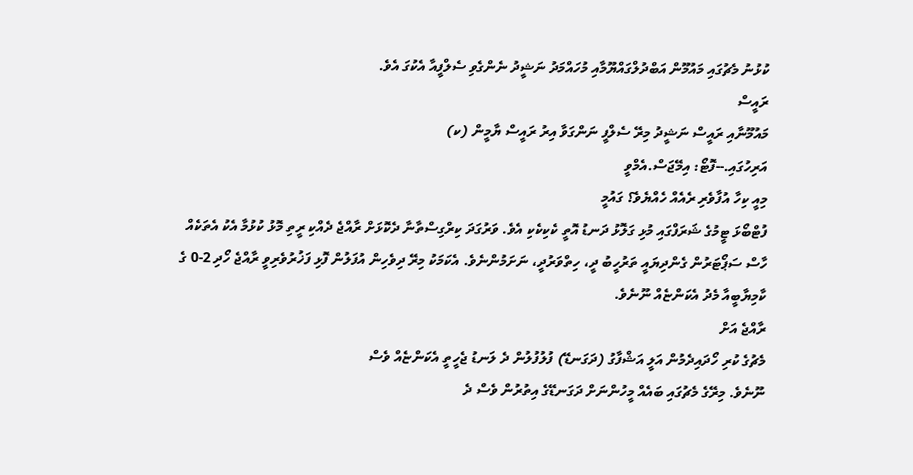ކުޅުނު މެޗުގައި މައުމޫން އަބްދުލްގައްޔޫމާއި މުހައްމަދު ނަޝީދު ނެންގެވި ސެލްފީއާ އެކުގަ އެވެ.
ރައީސް
މައުމޫނާއި ރައީސް ނަޝީދު މިރޭ ސެލްފީ ނަންގަވާ އިރު ރައީސް ޔާމީން (ކ)
އަރިހުގައި.--ފޮޓޯ: އިމޭޖަސް.އެމްވީ
މިއީ ކިހާ އުފާވެރި ރެއެއް ހެއްޔެވެ؟ ގައުމީ
ފުޓްބޯޅަ ޓީމުގެ ޝަރަފްގައި މުޅި ގަލޮޅު ދަނޑު އޮތީ ކެކިކެކި އެވެ. ވަރުގަދަ ކިރްގިސްތާނާ ދެކޮޅަށް ރާއްޖެ ދެއްކި ރީތި މޮޅު ކުޅުމާ އެކު އެތަކެއް
ހާސް ސަޕޯޓަރުން ގެންދިޔައީ ތަރުހީބު ދީ، ހިތްވަރުދީ، ނަށަމުންނެވެ. އެކަމަކު މިރޭ ދިވެހިން އުފަލުން ފޮޅި ފަޚުރުވެރިވީ ރާއްޖެ ހޯދި 2-0 ގެ
ކާމިޔާބީއާ މެދު އެކަންޏެއް ނޫނެވެ.
ރާއްޖެ އަށް
މެޗުގެ ކުރި ހޯދައިދެމުން އަލީ އަޝްފާގު (ދަގަނޑޭ) ފުލުފުލުން ދެ ލަނޑު ޖެހީތީ އެކަންޏެއް ވެސް
ނޫނެވެ. މިރޭގެ މެޗުގައި ބައެއް މީހުންނަށް ދަގަނޑޭގެ އިތުރުން ވެސް ދެ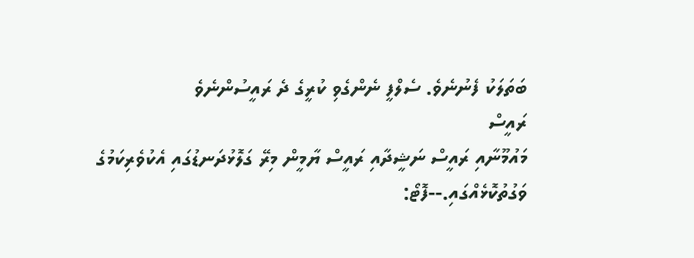ބަތަލަކު ފެނުނެވެ. ސެލްފީ ނެންގެވި ކުރީގެ ދެ ރައީސުންނެވެ
ރައީސް
މައުމޫނާއި ރައީސް ނަޝީދާއި ރައީސް ޔާމީން މިރޭ ގަލޮޅުދަނޑުގައި އެކުވެރިކަމުގެ
ވަގުތުކޮޅެއްގައި.--ފޮޓޯ: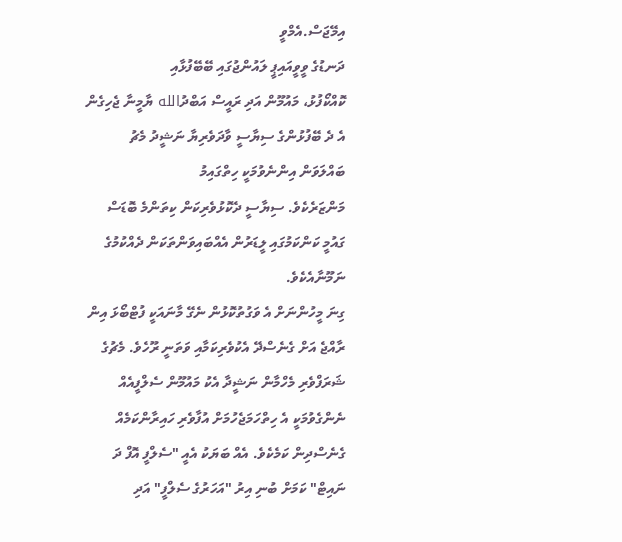އިމޭޖަސް.އެމްވީ
ދަނޑުގެ ވީވީއައިޕީ ލައުންޖުގައި ބޭބޭފުޅާއި
ކޮއްކޯފުޅު، މައުމޫން އަދި ރައީސް އަބްދުالله ޔާމީނާ ޖެހިގެން އެ ދެ ބޭފުޅުންގެ ސިޔާސީ ވާދަވެރިޔާ ނަޝީދު މެޗު ބައްލަވަން އިންނެވުމަކީ ހިތްގައިމު
މަންޒަރެކެވެ. ސިޔާސީ ދެކޮޅުވެރިކަން ކިތަންމެ ބޮޑަސް ގައުމީ ކަންކަމުގައި ލީޑަރުން އެއްބައިވަންތަކަން ދެއްކުމުގެ ނަމޫނާއެކެވެ.
ގިނަ މީހުންނަށް އެ ވަގުތުކޮޅުން ނެގޭ މާނައަކީ ފުޓްބޯޅަ އިން ރާއްޖެ އަށް ގެނެސްދޭ އެކުވެރިކަމާއި ވަތަނީ ރޫހެވެ. މެޗުގެ ޝަރަފްވެރި މެހްމާން ނަޝީދާ އެކު މައުމޫން ސެލްފީއެއް ނެންގެވުމަކީ އެ ހިތްހަމަޖެހުމަށް އުފާވެރި ހައިރާންކަމެއް ގެނެސްދިން ކަމެކެވެ. އެއް ބަޔަކު އެއީ "ސެލްފީ އޮފް ދަ ނައިޓް" ކަމަށް ބުނި އިރު "އަހަރުގެ ސެލްފީ" އަދި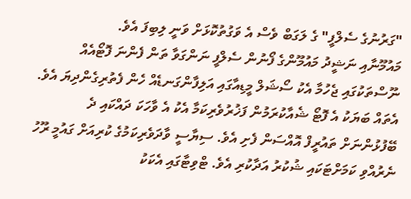"ގަރުނުގެ ސެލްފީ" ގެ ލަގަބް ވެސް އެ ވަގުތުކޮޅަށް ވަނީ ލިބިފަ އެވެ.
މައުމޫނާއި ނަޝީދު މައުމޫންގެ ފޯނުން ސެލްފީ ނަންގަވާ ތަން ފެންނަ ފޮޓޯއެއް ނޫސްތަކުގައި ޖެހުމާ އެކު ސޯޝަލް މީޑިއާގައި އަލިފާންގަނޑެއް ހެން ފެތުރިގެންދިޔަ އެވެ. އެތައް ބަޔަކު އެ ފޮޓޯ ޝެއާކުރަމުން ފަޚުރުވެރިކަމާ އެކު އެ ވާހަކަ ދައްކައި ދެ ބޭފުޅުންނަށް ތައުރީފް އޮއްސަން ފެށި އެވެ. ސިޔާސީ ވާދަވެރިކަމުގެ ކުރިއަށް ގައުމީ ރޫހު ނެރުއްވި ކަމަށްޓަކައި ޝުކުރު އަދާކުރި އެވެ. ޓްވިޓާގައި އެކަކު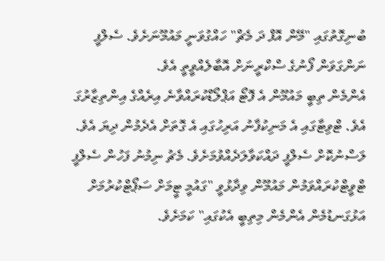ބުނިގޮތުގައި "މޭން އޮފް ދަ މެޗް" ހައްގުވަނީ މައުމޫނަށެވެ. ސެލްފީ ނަންގަވަން ފޯނުގެ ސްކްރީނަށް އޮބާލެއްވީތީ އެވެ.
އެންމެން ތިބީ މައުމޫން އެ ފޮޓޯ އަޕްލޯޑްކުރައްވާނެ އިރެއްގެ އިންތިޒާރުގަ އެވެ. ޓްވިޓާގައި އެ މަނިކުފާނު އަރިހުގައި އެ ގޮތަށް އެދެމުން ދިޔަ އެވެ. ލަސްނުކޮށް ސެލްފީ ދައްކަވާލަދެއްވުމަށެވެ. މެޗު ނިމުނު ފަހުން ސެލްފީ ޓްވީޓްކުރައްވަމުން މައުމޫން ވިދާޅުވީ "ގައުމީ ޓީމަށް ސަޕޯޓްކުރުމަށް އަޅުގަނޑުމެން އެންމެން މިތިބީ އެކުގައި" ކަމަށެވެ.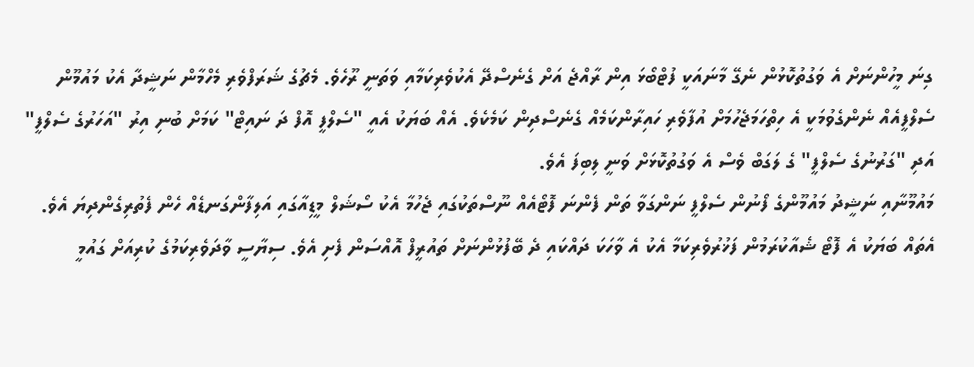ގިނަ މީހުންނަށް އެ ވަގުތުކޮޅުން ނެގޭ މާނައަކީ ފުޓްބޯޅަ އިން ރާއްޖެ އަށް ގެނެސްދޭ އެކުވެރިކަމާއި ވަތަނީ ރޫހެވެ. މެޗުގެ ޝަރަފްވެރި މެހްމާން ނަޝީދާ އެކު މައުމޫން ސެލްފީއެއް ނެންގެވުމަކީ އެ ހިތްހަމަޖެހުމަށް އުފާވެރި ހައިރާންކަމެއް ގެނެސްދިން ކަމެކެވެ. އެއް ބަޔަކު އެއީ "ސެލްފީ އޮފް ދަ ނައިޓް" ކަމަށް ބުނި އިރު "އަހަރުގެ ސެލްފީ" އަދި "ގަރުނުގެ ސެލްފީ" ގެ ލަގަބް ވެސް އެ ވަގުތުކޮޅަށް ވަނީ ލިބިފަ އެވެ.
މައުމޫނާއި ނަޝީދު މައުމޫންގެ ފޯނުން ސެލްފީ ނަންގަވާ ތަން ފެންނަ ފޮޓޯއެއް ނޫސްތަކުގައި ޖެހުމާ އެކު ސޯޝަލް މީޑިއާގައި އަލިފާންގަނޑެއް ހެން ފެތުރިގެންދިޔަ އެވެ. އެތައް ބަޔަކު އެ ފޮޓޯ ޝެއާކުރަމުން ފަޚުރުވެރިކަމާ އެކު އެ ވާހަކަ ދައްކައި ދެ ބޭފުޅުންނަށް ތައުރީފް އޮއްސަން ފެށި އެވެ. ސިޔާސީ ވާދަވެރިކަމުގެ ކުރިއަށް ގައުމީ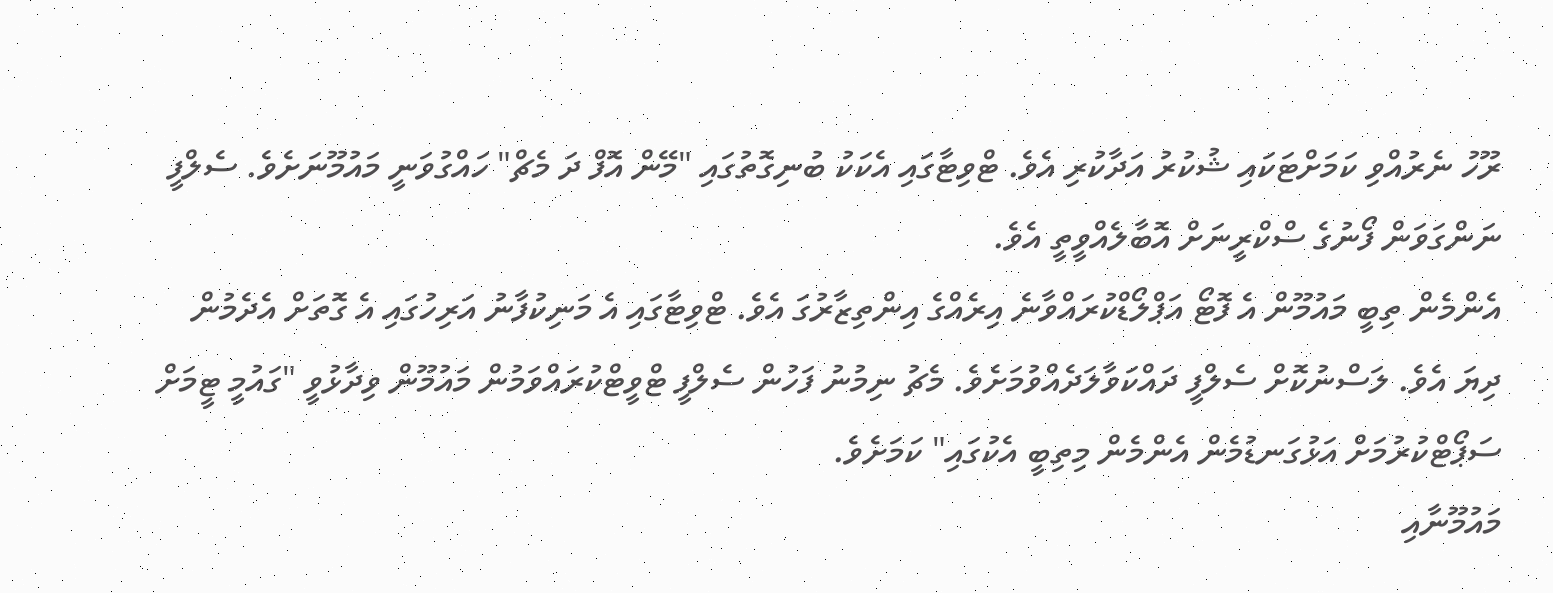ރޫހު ނެރުއްވި ކަމަށްޓަކައި ޝުކުރު އަދާކުރި އެވެ. ޓްވިޓާގައި އެކަކު ބުނިގޮތުގައި "މޭން އޮފް ދަ މެޗް" ހައްގުވަނީ މައުމޫނަށެވެ. ސެލްފީ ނަންގަވަން ފޯނުގެ ސްކްރީނަށް އޮބާލެއްވީތީ އެވެ.
އެންމެން ތިބީ މައުމޫން އެ ފޮޓޯ އަޕްލޯޑްކުރައްވާނެ އިރެއްގެ އިންތިޒާރުގަ އެވެ. ޓްވިޓާގައި އެ މަނިކުފާނު އަރިހުގައި އެ ގޮތަށް އެދެމުން ދިޔަ އެވެ. ލަސްނުކޮށް ސެލްފީ ދައްކަވާލަދެއްވުމަށެވެ. މެޗު ނިމުނު ފަހުން ސެލްފީ ޓްވީޓްކުރައްވަމުން މައުމޫން ވިދާޅުވީ "ގައުމީ ޓީމަށް ސަޕޯޓްކުރުމަށް އަޅުގަނޑުމެން އެންމެން މިތިބީ އެކުގައި" ކަމަށެވެ.
މައުމޫނާއި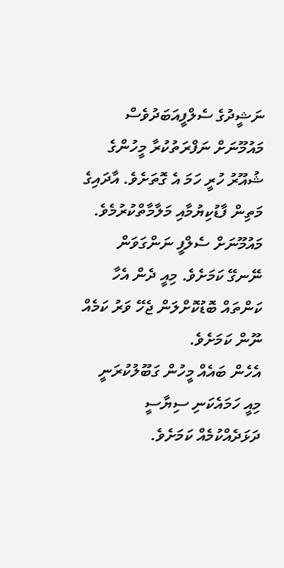ނަޝީދުގެ ސެލްފީއަބަދުވެސް މައުމޫނަށް ނަފްރަތުކުރާ މީހުންގެ ޝުއޫރު ހުރީ ހަމަ އެ ގޮތަށެވެ. އާދައިގެ މަތިން ފާޑުކިޔުމާއި މަލާމާތްކުރުމެވެ. މައުމޫނަށް ސެލްފީ ނަންގަވަން ނޭނގޭ ކަމަށެވެ. މިއީ ދެން އެހާ ކަންތައް ބޮޑުކޮށްލަން ޖެހޭ ވަރު ކަމެއް ނޫން ކަމަށެވެ.
އެހެން ބައެއް މީހުން ގަބޫލުކުރަނީ މިއީ ހަމައެކަނި ސިޔާސީ ދަޅަދެއްކުމެއް ކަމަށެވެ.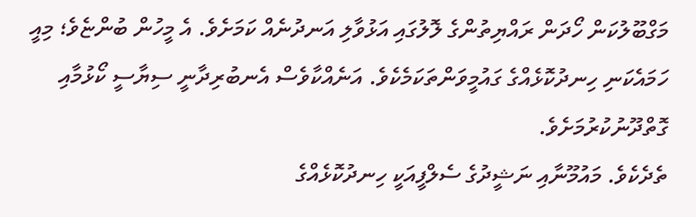މަގްބޫލުކަން ހޯދަން ރައްޔިތުންގެ ލޮލުގައި އަޅުވާލި އަނދުނެއް ކަމަށެވެ. އެ މީހުން ބުންޏެވެ؛ މިއީ ހަމައެކަނި ހިނދުކޮޅެއްގެ ގައުމީވަންތަކަމެކެވެ. އަނެއްކާވެސް އެނބުރިދާނީ ސިޔާސީ ކޯޅުމާއި ގޮތްދޫނުކުރުމަށެވެ.
ތެދެކެވެ. މައުމޫނާއި ނަޝީދުގެ ސެލްފީއަކީ ހިނދުކޮޅެއްގެ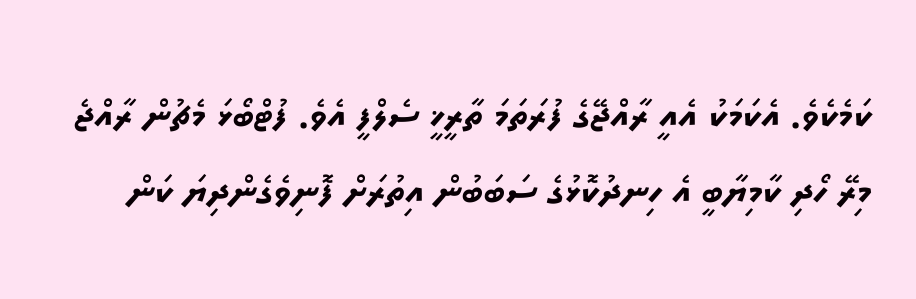ކަމެކެވެ. އެކަމަކު އެއީ ރާއްޖޭގެ ފުރަތަމަ ތާރީޚީ ސެލްފީ އެވެ. ފުޓްބޯޅަ މެޗުން ރާއްޖެ މިރޭ ހޯދި ކާމިޔާބީ އެ ހިނދުކޮޅުގެ ސަބަބުން އިތުރަށް ފޮނިވެގެންދިޔަ ކަން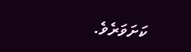ކަށަވަރެވެ.